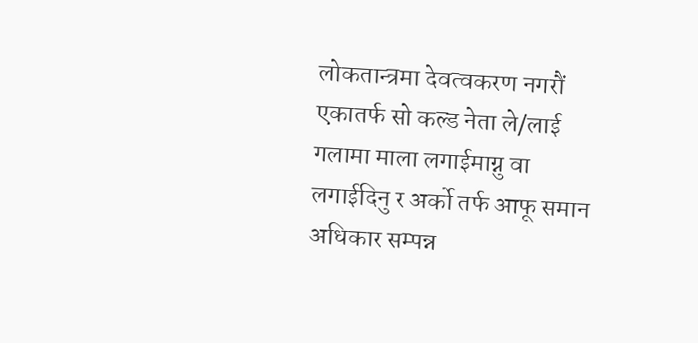लोकतान्त्रमा देवत्वकरण नगरौं
एकातर्फ सो कल्ड नेता ले/लाई गलामा माला लगाईमाग्नु वा लगाईदिनु र अर्को तर्फ आफू समान अधिकार सम्पन्न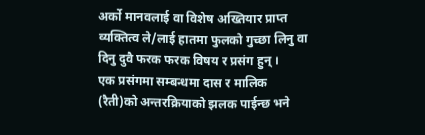अर्को मानवलाई वा विशेष अख्तियार प्राप्त व्यक्तित्व ले/लाई हातमा फुलको गुच्छा लिनु वा दिनु दुवै फरक फरक विषय र प्रसंग हुन् ।
एक प्रसंगमा सम्बन्धमा दास र मालिक (रैती)को अन्तरक्रियाको झलक पाईन्छ भने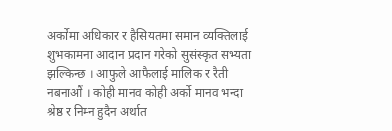अर्कोमा अधिकार र हैसियतमा समान व्यक्तिलाई शुभकामना आदान प्रदान गरेको सुसंस्कृत सभ्यता झल्किन्छ । आफुले आफैलाई मालिक र रैती नबनाऔं । कोही मानव कोही अर्को मानव भन्दा श्रेष्ठ र निम्न हुदैन अर्थात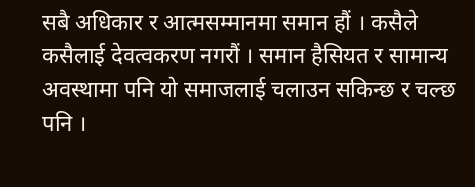सबै अधिकार र आत्मसम्मानमा समान हौं । कसैले कसैलाई देवत्वकरण नगरौं । समान हैसियत र सामान्य अवस्थामा पनि यो समाजलाई चलाउन सकिन्छ र चल्छ पनि ।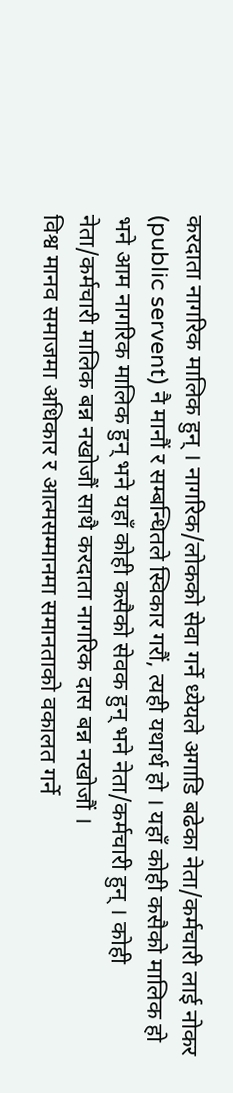करदाता नागरिक मालिक हुन् । नागरिक/लोकको सेवा गर्ने ध्येयले अगाडि बढेका नेता/कर्मचारी लाई नोकर (public servent) नै मानौं र सम्बन्धितले स्विकार गरौं, त्यही यथार्थ हो । यहाँ कोही कसैको मालिक हो भने आम नागरिक मालिक हुन् भने यहाँ कोही कसैको सेवक हुन् भने नेता/कर्मचारी हुन् । कोही नेता/कर्मचारी मालिक बन्न नखोजौं साथै करदाता नागरिक दास बन्न नखोजौं ।
विश्व मानव समाजमा अधिकार र आत्मसम्मानमा समानताको वकालत गर्ने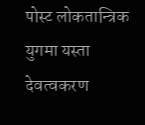पोस्ट लोकतान्त्रिक युगमा यस्ता देवत्वकरण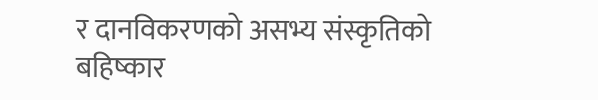र दानविकरणको असभ्य संस्कृतिको बहिष्कार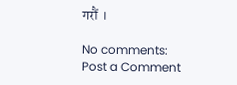गरौं ।

No comments:
Post a Comment